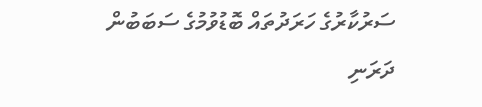ސަރުކާރުގެ ހަރަދުތައް ބޮޑުވުމުގެ ސަބަބުން ދަރަނި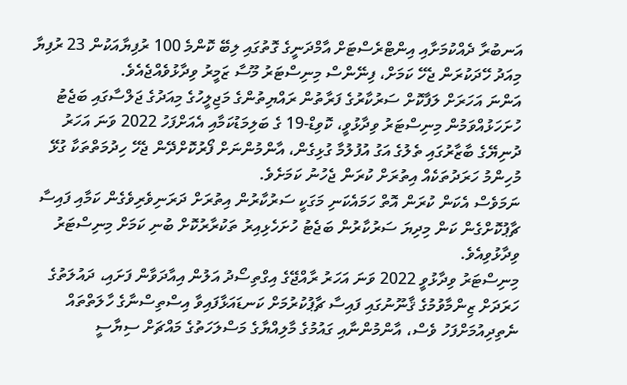އަނބުރާ ދެއްކުމަށާއި އިންޓްރެސްޓަށް އާމްދަނީގެ ގޮތުގައި ލިބޭ ކޮންމެ 100 ރުފިޔާއަކުން 23 ރުފިޔާ މިއަދު ހޭދަކުރަން ޖެހޭ ކަމަށް، ފިނޭންސް މިނިސްޓަރު މޫސާ ޒަމީރު ވިދާޅުވެއްޖެއެވެ.
އަންނަ އަހަރަށް ލަފާކޮށް ސަރުކާރުގެ ފަރާތުން ރައްޔިތުންގެ މަޖިލީހުގެ މިއަދުގެ ޖަލްސާގައި ބަޖެޓު ހުށަހަޅުއްވަމުން މިނިސްޓަރު ވިދާޅުވީ، ކޮވިޑް-19 ގެ ބަލިމަޑުކަމާއި އެއަށްފަހު 2022 ވަނަ އަހަރު ދުނިޔޭގެ ބާޒާރުގައި ތެލުގެ އަގު އުފުލުމާ ގުޅިގެން، އާންމުންނަށް ފޯރުކޮށްދޭން ޖެހޭ ހިދުމަތްތަކާ ގުޅޭ މުހިންމު ހަރަދުތަކެއް އިތުރަށް ކުރަން ޖެހުނު ކަމަށެވެ.
ނަމަވެސް އެކަން ކުރަން އޮތް ހަމައެކަނި މަގަކީ ސަރުކާރުން އިތުރަށް ދަރަނިވެރިވެގެން ކަމާއި ފައިސާ ޗާޕުކޮށްގެން ކަން މިދިޔަ ސަރުކާރުން ބަޖެޓު ހުށަހެޅިއިރު ތަކުރާރުކޮށް ބުނި ކަމަށް މިނިސްޓަރު ވިދާޅުވިއެވެ.
މިނިސްޓަރު ވިދާޅުވީ 2022 ވަނަ އަހަރު ރާއްޖޭގެ އިގްތިސޯދު އަލުން އިއާދަވާން ފަށައި، ދައުލަތުގެ ހަރަދަށް ޒިންމާވުމުގެ ޤާނޫނުގައި ފައިސާ ޗާޕުކުރުމަށް ކަނޑައަޅާފައިވާ އިސްތިސްނާގެ ހާލަތްތައް ނެތިދިއުމަށްފަހު ވެސް، އާންމުންނާއި ގައުމުގެ މާލިއްޔާގެ މަސްލަހަތުގެ މައްޗަށް ސިޔާސީ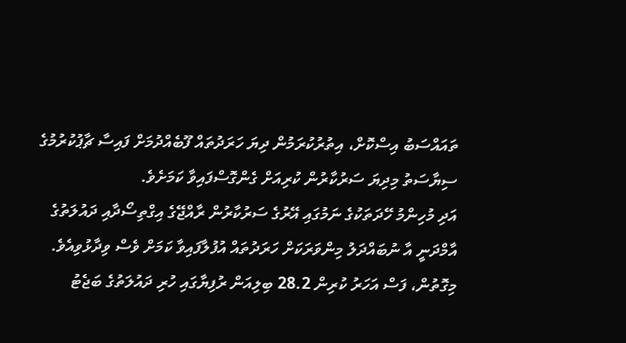ތައައްސަބު އިސްކޮށް، އިތުރުކުރަމުން ދިޔަ ހަރަދުތައް ފޫބެއްދުމަށް ފައިސާ ޗާޕުކުރުމުގެ ސިޔާސަތު މިދިޔަ ސަރުކާރުން ކުރިއަށް ގެންގޮސްފައިވާ ކަމަށެވެ.
އަދި މުހިންމު ހޭދަތަކުގެ ނަމުގައި އޭރުގެ ސަރުކާރުން ރާއްޖޭގެ އިގްތިސޯދާއި ދައުލަތުގެ އާމްދަނީ އާ ނުބައްދަލު މިންވަރަކަށް ހަރަދުތައް އުފުލާފައިވާ ކަމަށް ވެސް ވިދާޅުވިއެވެ.
މިގޮތުން، ފަސް އަހަރު ކުރިން 28.2 ބިލިއަން ރުފިޔާގައި ހުރި ދައުލަތުގެ ބަޖެޓު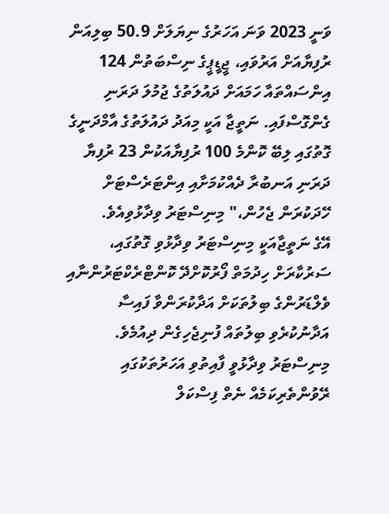ވަނީ 2023 ވަނަ އަހަރުގެ ނިޔަލަށް 50.9 ބިލިއަން ރުފިޔާއަށް އަރުވައި، ޖީޑީޕީގެ ނިސްބަތުން 124 އިންސައްތައާ ހަމައަށް ދައުލަތުގެ ޖުމުލަ ދަރަނި ގެންގޮސްފައި. ނަތީޖާ އަކީ މިއަދު ދައުލަތުގެ އާމްދަނީގެ ގޮތުގައި ލިބޭ ކޮންމެ 100 ރުފިޔާއަކުން 23 ރުފިޔާ ދަރަނި އަނބުރާ ދެއްކުމަށާއި އިންޓަރެސްޓަށް ހޭދަކުރަން ޖެހުން،" މިނިސްޓަރު ވިދާޅުވިއެވެ.
އޭގެ ނަތީޖާއަކީ މިނިސްޓަރު ވިދާޅުވި ގޮތުގައި، ސަރުކާރަށް ހިދުމަތް ފޯރުކޮށްދޭ ކޮންޓްރެކްޓަރުންނާއި ވެލްޑަރުންގެ ބިލުތަކަށް އަދާކުރަންވާ ފައިސާ އަދާނުކުރެވި ބިލުތައް ފުނިޖެހިގެން ދިއުމެވެ.
މިނިސްޓަރު ވިދާޅުވީ ފާއިތުވި އަހަރުތަކުގައި ރޭވުންތެރިކަމެއް ނެތް ފިސްކަލް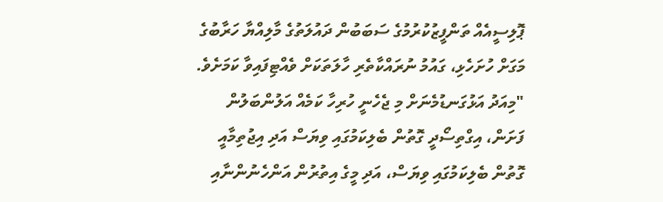ޕޮލިސީއެއް ތަންފީޒުކުރުމުގެ ސަބަބުން ދައުލަތުގެ މާލިއްޔާ ހަރާބުގެ މަގަށް ހުށަހެޅި، ގައުމު ނުރައްކާތެރި ހާލަތަކަށް ވެއްޓިފައިވާ ކަމަށެވެ.
"މިއަދު އަޅުގަނޑުމެނަށް މި ޖެހެނީ ހުރިހާ ކަމެއް އަލުންބަލުން ފަށަން، އިގްތިސޯދީ ގޮތުން ބެލިކަމުގައި ވިޔަސް އަދި އިޖުތިމާއީ ގޮތުން ބެލިކަމުގައި ވިޔަސް، އަދި މީގެ އިތުރުން އަންހެނުންނާއި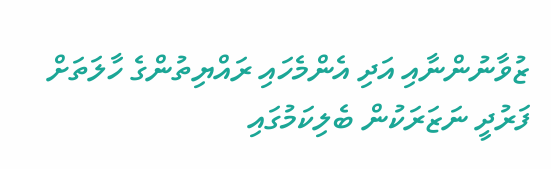ޒުވާނުންނާއި އަދި އެންމެހައި ރައްޔިތުންގެ ހާލަތަށް ފަރުދީ ނަޒަރަކުން ބެލިކަމުގައި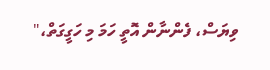ވިޔަސް، ފެންނާން އޮތީ ހަމަ މި ހަގީގަތް،"